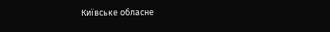Київське обласне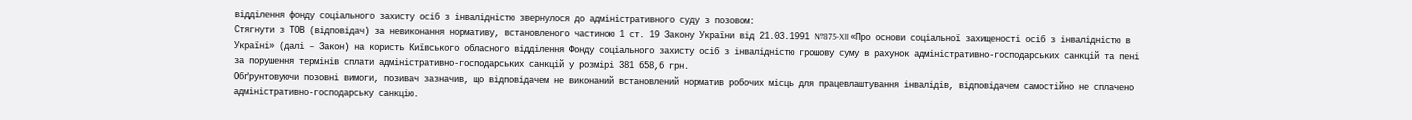відділення фонду соціального захисту осіб з інвалідністю звернулося до адміністративного суду з позовом:
Стягнути з ТОВ (відповідач) за невиконання нормативу, встановленого частиною 1 ст. 19 Закону України від 21.03.1991 №875-XII «Про основи соціальної захищеності осіб з інвалідністю в Україні» (далі – Закон) на користь Київського обласного відділення Фонду соціального захисту осіб з інвалідністю грошову суму в рахунок адміністративно-господарських санкцій та пені за порушення термінів сплати адміністративно-господарських санкцій у розмірі 381 658,6 грн.
Обґрунтовуючи позовні вимоги, позивач зазначив, що відповідачем не виконаний встановлений норматив робочих місць для працевлаштування інвалідів, відповідачем самостійно не сплачено адміністративно-господарську санкцію.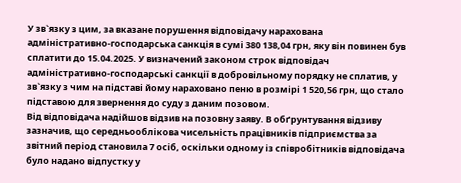У зв`язку з цим, за вказане порушення відповідачу нарахована адміністративно-господарська санкція в сумі 380 138,04 грн, яку він повинен був сплатити до 15.04.2025. У визначений законом строк відповідач адміністративно-господарські санкції в добровільному порядку не сплатив, у зв`язку з чим на підставі йому нараховано пеню в розмірі 1 520,56 грн, що стало підставою для звернення до суду з даним позовом.
Від відповідача надійшов відзив на позовну заяву. В обґрунтування відзиву зазначив, що середньооблікова чисельність працівників підприємства за звітний період становила 7 осіб, оскільки одному із співробітників відповідача було надано відпустку у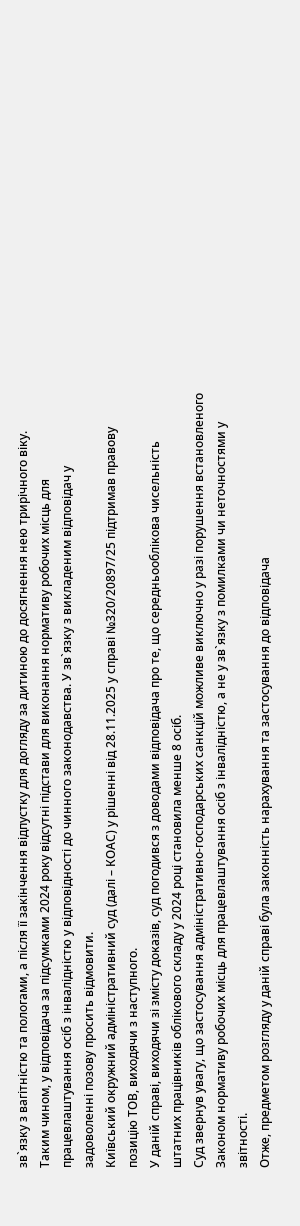зв`язку з вагітністю та пологами, а після її закінчення відпустку для догляду за дитиною до досягнення нею трирічного віку.
Таким чином, у відповідача за підсумками 2024 року відсутні підстави для виконання нормативу робочих місць для працевлаштування осіб з інвалідністю у відповідності до чинного законодавства. У зв`язку з викладеним відповідач у задоволенні позову просить відмовити.
Київський окружний адміністративний суд (далі – КОАС) у рішенні від 28.11.2025 у справі №320/20897/25 підтримав правову позицію ТОВ, виходячи з наступного.
У даній справі, виходячи зі змісту доказів, суд погодився з доводами відповідача про те, що середньооблікова чисельність штатних працівників облікового складу у 2024 році становила менше 8 осіб.
Суд звернув увагу, що застосування адміністративно-господарських санкцій можливе виключно у разі порушення встановленого Законом нормативу робочих місць для працевлаштування осіб з інвалідністю, а не у зв`язку з помилками чи неточностями у звітності.
Отже, предметом розгляду у даній справі була законність нарахування та застосування до відповідача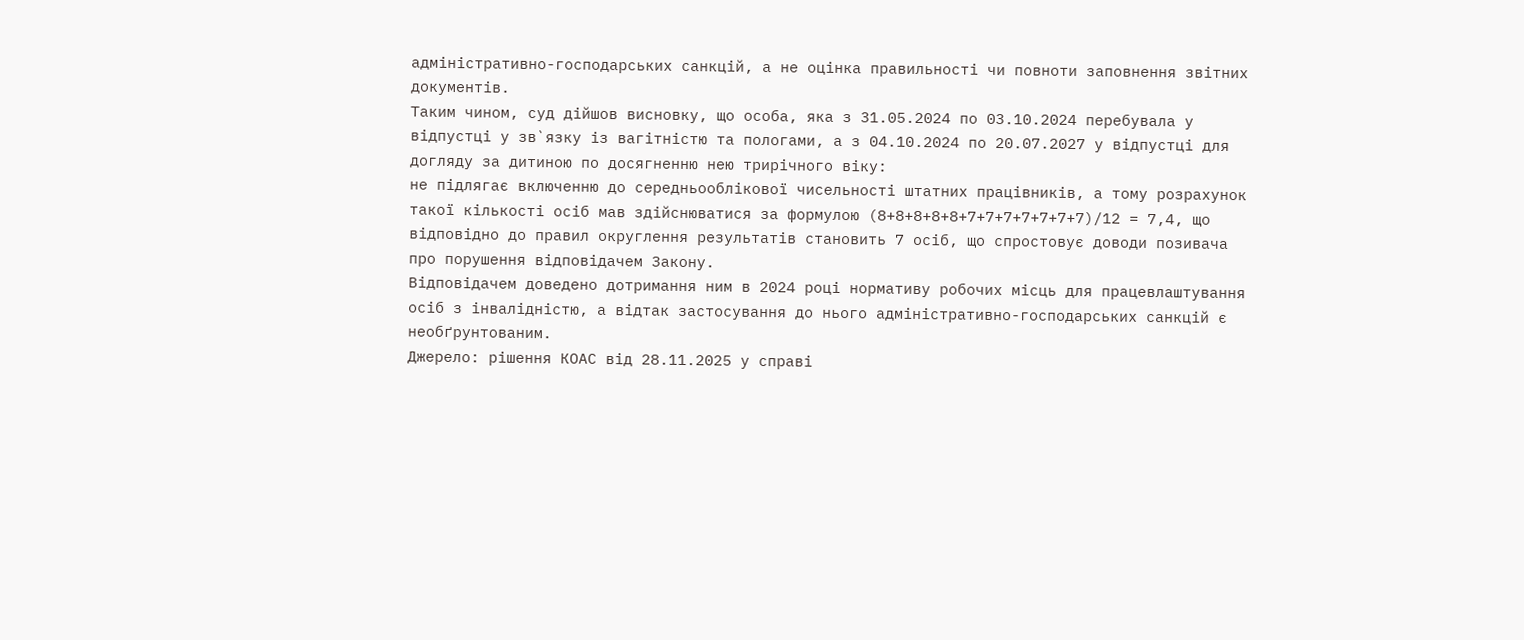адміністративно-господарських санкцій, а не оцінка правильності чи повноти заповнення звітних документів.
Таким чином, суд дійшов висновку, що особа, яка з 31.05.2024 по 03.10.2024 перебувала у відпустці у зв`язку із вагітністю та пологами, а з 04.10.2024 по 20.07.2027 у відпустці для догляду за дитиною по досягненню нею трирічного віку:
не підлягає включенню до середньооблікової чисельності штатних працівників, а тому розрахунок такої кількості осіб мав здійснюватися за формулою (8+8+8+8+8+7+7+7+7+7+7+7)/12 = 7,4, що відповідно до правил округлення результатів становить 7 осіб, що спростовує доводи позивача про порушення відповідачем Закону.
Відповідачем доведено дотримання ним в 2024 році нормативу робочих місць для працевлаштування осіб з інвалідністю, а відтак застосування до нього адміністративно-господарських санкцій є необґрунтованим.
Джерело: рішення КОАС від 28.11.2025 у справі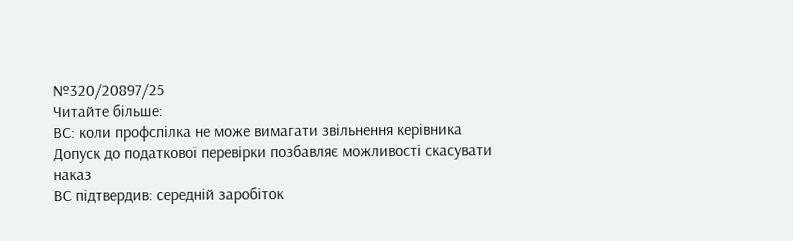№320/20897/25
Читайте більше:
ВС: коли профспілка не може вимагати звільнення керівника
Допуск до податкової перевірки позбавляє можливості скасувати наказ
ВС підтвердив: середній заробіток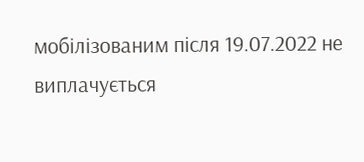мобілізованим після 19.07.2022 не виплачується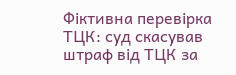Фіктивна перевірка ТЦК: суд скасував штраф від ТЦК за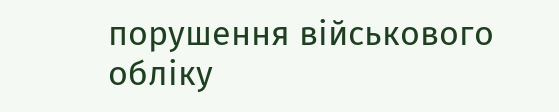порушення військового обліку